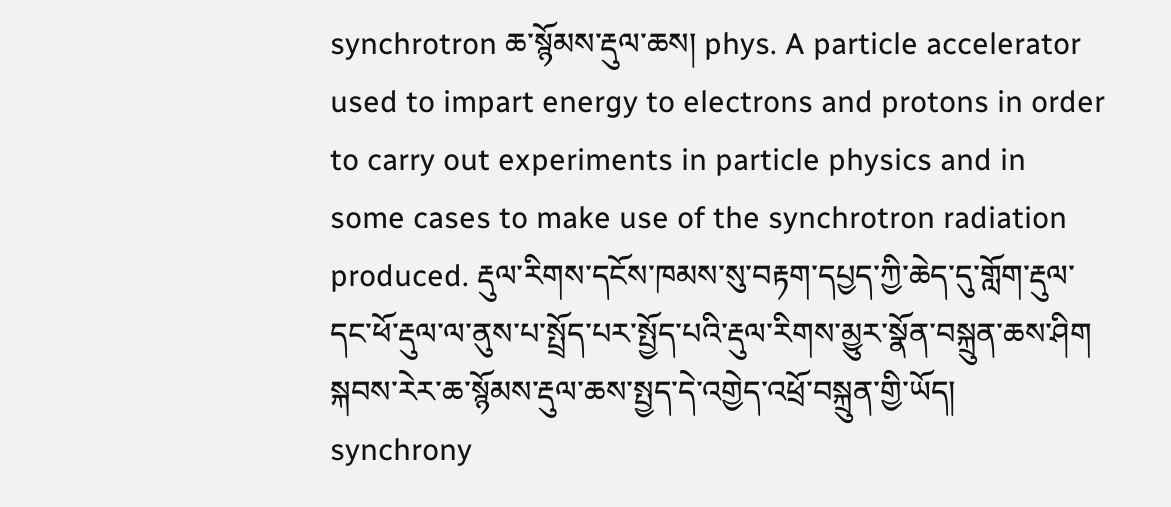synchrotron ཆ་སྙོམས་རྡུལ་ཆས། phys. A particle accelerator used to impart energy to electrons and protons in order to carry out experiments in particle physics and in some cases to make use of the synchrotron radiation produced. རྡུལ་རིགས་དངོས་ཁམས་སུ་བརྟག་དཔྱད་ཀྱི་ཆེད་དུ་གློག་རྡུལ་དང་ཕོ་རྡུལ་ལ་ནུས་པ་སྤྲོད་པར་སྤྱོད་པའི་རྡུལ་རིགས་མྱུར་སྣོན་བསྐྲུན་ཆས་ཤིག སྐབས་རེར་ཆ་སྙོམས་རྡུལ་ཆས་སྤྱད་དེ་འགྱེད་འཕྲོ་བསྐྲུན་གྱི་ཡོད།
synchrony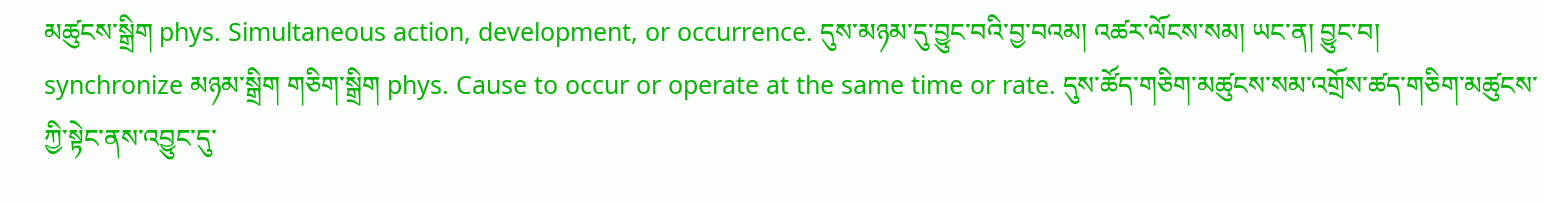མཚུངས་སྒྲིག phys. Simultaneous action, development, or occurrence. དུས་མཉམ་དུ་བྱུང་བའི་བྱ་བའམ། འཚར་ལོངས་སམ། ཡང་ན། བྱུང་བ།
synchronize མཉམ་སྒྲིག གཅིག་སྒྲིག phys. Cause to occur or operate at the same time or rate. དུས་ཚོད་གཅིག་མཚུངས་སམ་འགྲོས་ཚད་གཅིག་མཚུངས་ཀྱི་སྟེང་ནས་འབྱུང་དུ་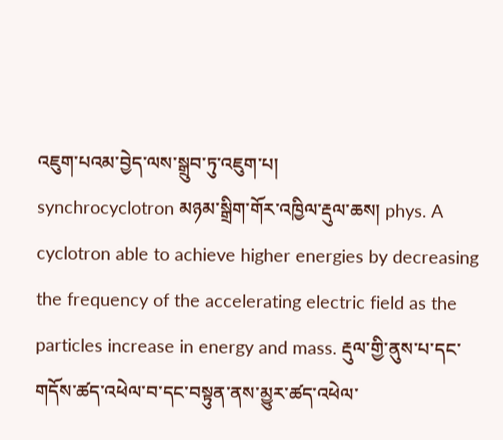འཇུག་པའམ་བྱེད་ལས་སྒྲུབ་ཏུ་འཇུག་པ།
synchrocyclotron མཉམ་སྒྲིག་གོར་འཁྱིལ་རྡུལ་ཆས། phys. A cyclotron able to achieve higher energies by decreasing the frequency of the accelerating electric field as the particles increase in energy and mass. རྡུལ་གྱི་ནུས་པ་དང་གདོས་ཚད་འཕེལ་བ་དང་བསྟུན་ནས་མྱུར་ཚད་འཕེལ་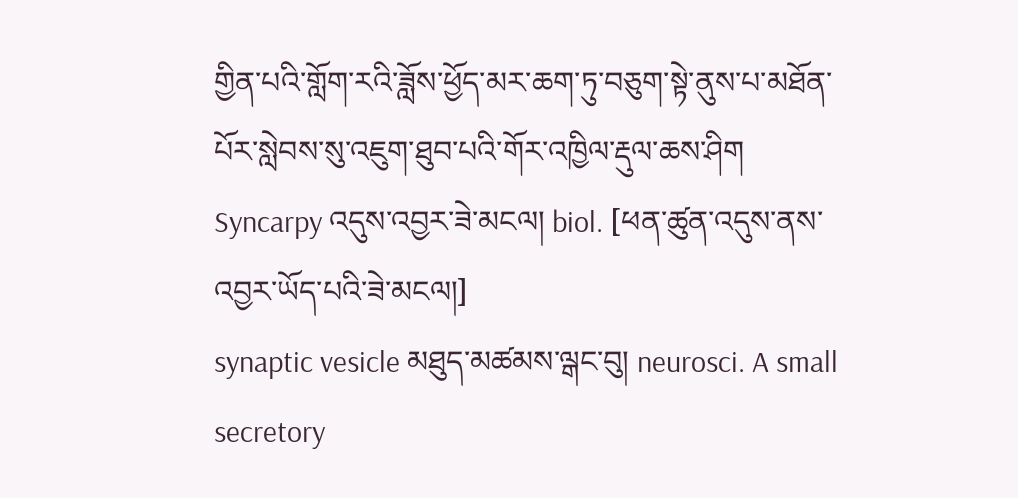གྱིན་པའི་གློག་རའི་ཟློས་ཕྱོད་མར་ཆག་ཏུ་བཅུག་སྟེ་ནུས་པ་མཐོན་པོར་སླེབས་སུ་འཇུག་ཐུབ་པའི་གོར་འཁྱིལ་རྡུལ་ཆས་ཤིག
Syncarpy འདུས་འབྱར་ཟེ་མངལ། biol. [ཕན་ཚུན་འདུས་ནས་འབྱར་ཡོད་པའི་ཟེ་མངལ།]
synaptic vesicle མཐུད་མཚམས་ལྒང་བུ། neurosci. A small secretory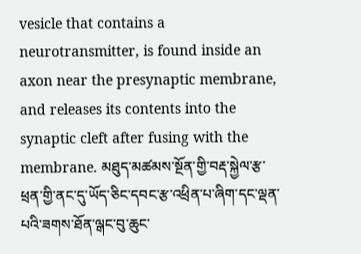vesicle that contains a neurotransmitter, is found inside an axon near the presynaptic membrane, and releases its contents into the synaptic cleft after fusing with the membrane. མཐུད་མཚམས་སྔོན་གྱི་བརྡ་སྐྱེལ་རྩ་ཕྲན་གྱི་ནང་དུ་ཡོད་ཅིང་དབང་རྩ་འཕྲིན་པ་ཞིག་དང་ལྡན་པའི་ཟགས་ཐོན་ལྒང་བུ་ཆུང་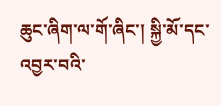ཆུང་ཞིག་ལ་གོ་ཞིང་། སྐྱི་མོ་དང་འབྱར་བའི་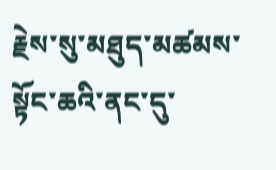རྗེས་སུ་མཐུད་མཚམས་སྟོང་ཆའི་ནང་དུ་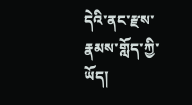དེའི་ནང་རྫས་རྣམས་གློད་ཀྱི་ཡོད།